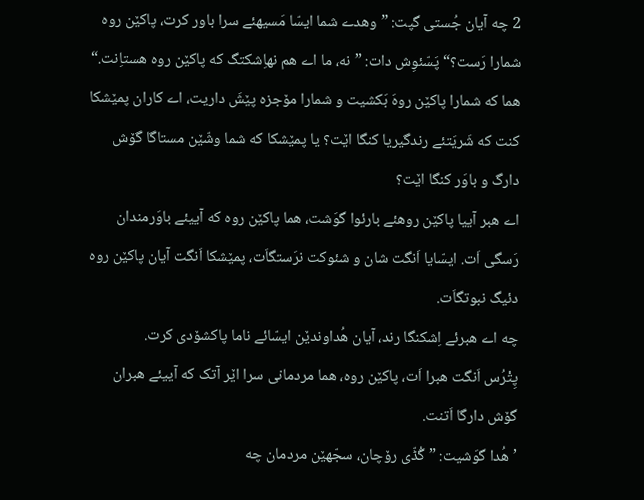2 چه آیان جُستی گپت: ”وهدے شما ایسّا مَسیهئے سرا باور کرت، پاکێن روه شمارا رَست؟“ پَسّئوِش دات: ”نه، ما اے هم نهاِشکتگ که پاکێن روه هستاِنت.“
هما که شمارا پاکێن روهَ بَکشیت و شمارا مۆجزه پێشَ داریت، اے کاران پمێشکا کنت که شَریَتئے رندگیریا کنگا اێت؟ یا پمێشکا که شما وشّێن مستاگا گۆش دارگ و باوَر کنگا اێت؟
اے هبر آییا پاکێن روهئے بارئوا گوَشت، هما پاکێن روه که آییئے باوَرمندان رَسگی اَت. ایسّایا اَنگت شان و شئوکت نرَستگاَت، پمێشکا اَنگت آیان پاکێن روه دئیگ نبوتگاَت.
چه اے هبرئے اِشکنگا رند، آیان هُداوندێن ایسّائے ناما پاکشۆدی کرت.
پِتْرُس اَنگت هبرا اَت، پاکێن روه، هما مردمانی سرا اێر آتک که آییئے هبران گۆش دارگا اَتنت.
’هُدا گوَشیت: ”گُڈّی رۆچان، سجّهێن مردمان چه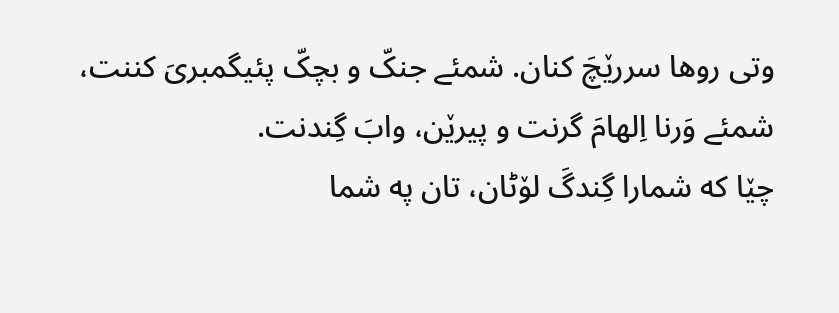وتی روها سررێچَ کنان. شمئے جنکّ و بچکّ پئیگمبریَ کننت، شمئے وَرنا اِلهامَ گرنت و پیرێن، وابَ گِندنت.
چێا که شمارا گِندگَ لۆٹان، تان په شما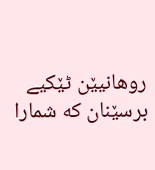روهانیێن ٹێکیے برسێنان که شمارا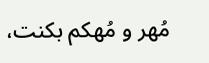مُهر و مُهکم بکنت،